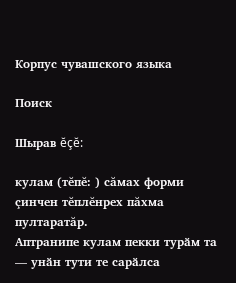Корпус чувашского языка

Поиск

Шырав ĕçĕ:

кулам (тĕпĕ: ) сăмах форми çинчен тĕплĕнрех пăхма пултаратăр.
Аптранипе кулам пекки турӑм та — унӑн тути те сарӑлса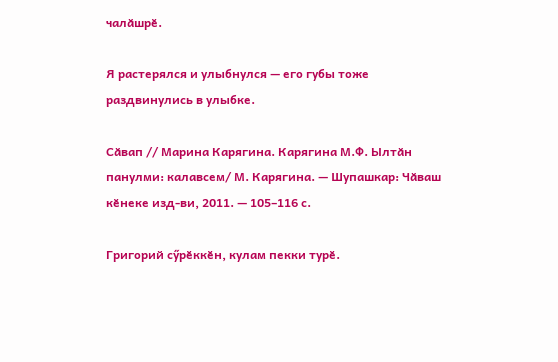чалӑшрӗ.

Я растерялся и улыбнулся — его губы тоже раздвинулись в улыбке.

Сӑвап // Марина Карягина. Карягина М.Ф. Ылтӑн панулми: калавсем/ М. Карягина. — Шупашкар: Чӑваш кӗнеке изд-ви, 2011. — 105–116 с.

Григорий сӳрӗккӗн, кулам пекки турӗ.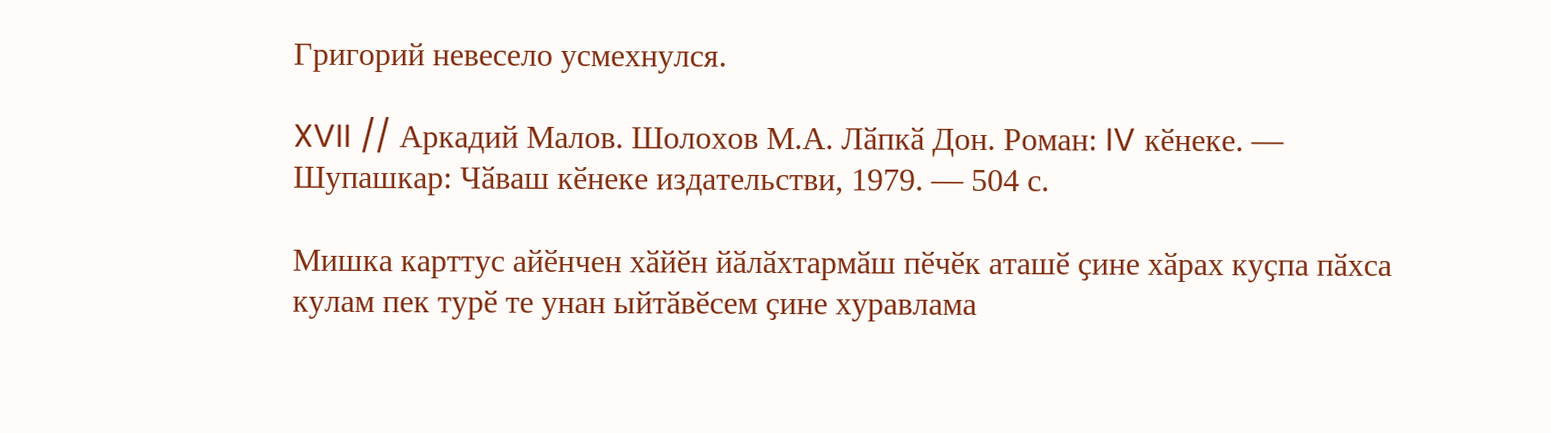Григорий невесело усмехнулся.

XVII // Аркадий Малов. Шолохов М.А. Лӑпкӑ Дон. Роман: IV кӗнеке. — Шупашкар: Чӑваш кӗнеке издательстви, 1979. — 504 с.

Мишка карттус айӗнчен хӑйӗн йӑлӑхтармӑш пӗчӗк аташӗ ҫине хӑрах куҫпа пӑхса кулам пек турӗ те унан ыйтӑвӗсем ҫине хуравлама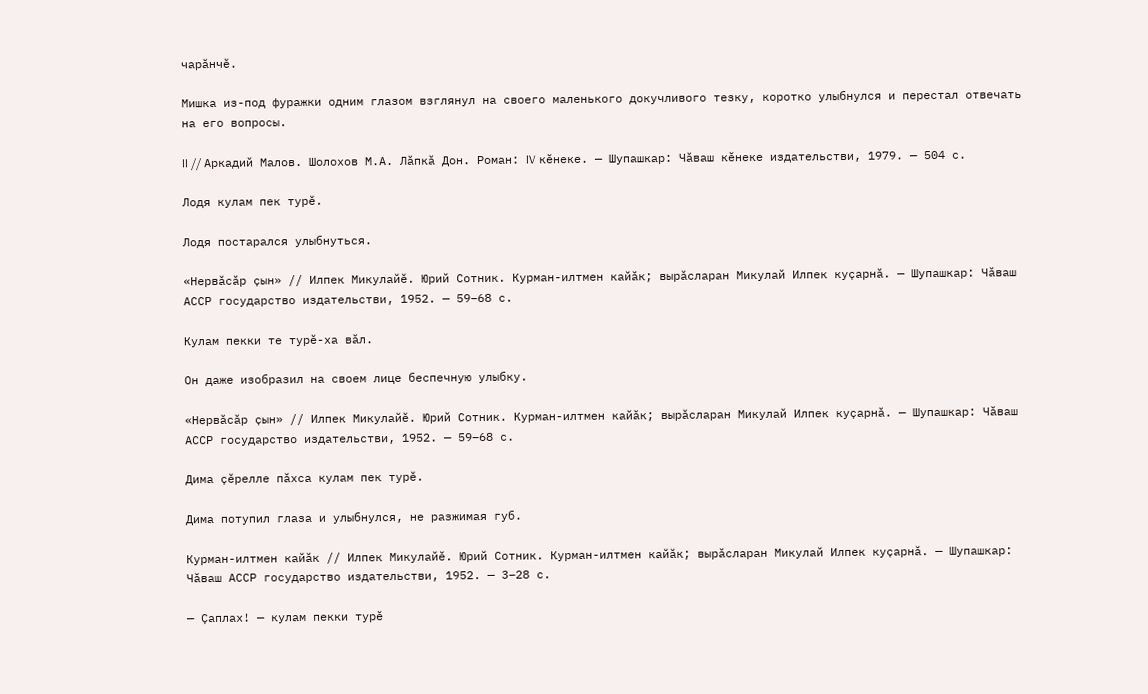чарӑнчӗ.

Мишка из-под фуражки одним глазом взглянул на своего маленького докучливого тезку, коротко улыбнулся и перестал отвечать на его вопросы.

II // Аркадий Малов. Шолохов М.А. Лӑпкӑ Дон. Роман: IV кӗнеке. — Шупашкар: Чӑваш кӗнеке издательстви, 1979. — 504 с.

Лодя кулам пек турӗ.

Лодя постарался улыбнуться.

«Нервӑсӑр ҫын» // Илпек Микулайӗ. Юрий Сотник. Курман-илтмен кайӑк; вырӑсларан Микулай Илпек куҫарнӑ. — Шупашкар: Чӑваш АССР государство издательстви, 1952. — 59–68 с.

Кулам пекки те турӗ-ха вӑл.

Он даже изобразил на своем лице беспечную улыбку.

«Нервӑсӑр ҫын» // Илпек Микулайӗ. Юрий Сотник. Курман-илтмен кайӑк; вырӑсларан Микулай Илпек куҫарнӑ. — Шупашкар: Чӑваш АССР государство издательстви, 1952. — 59–68 с.

Дима ҫӗрелле пӑхса кулам пек турӗ.

Дима потупил глаза и улыбнулся, не разжимая губ.

Курман-илтмен кайӑк // Илпек Микулайӗ. Юрий Сотник. Курман-илтмен кайӑк; вырӑсларан Микулай Илпек куҫарнӑ. — Шупашкар: Чӑваш АССР государство издательстви, 1952. — 3–28 с.

— Ҫаплах! — кулам пекки турӗ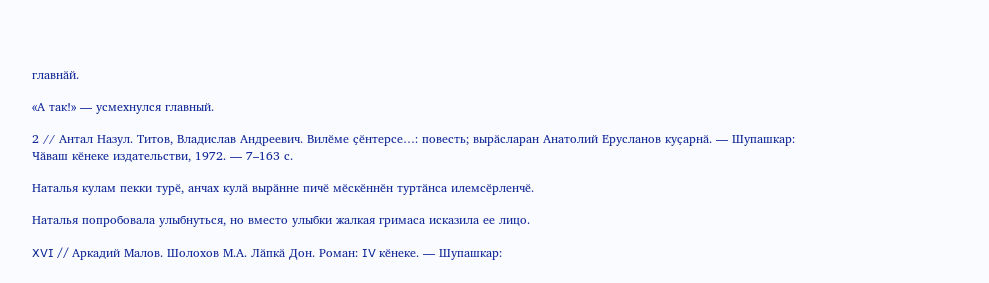главнӑй.

«А так!» — усмехнулся главный.

2 // Антал Назул. Титов, Владислав Андреевич. Вилӗме ҫӗнтерсе…: повесть; вырӑсларан Анатолий Ерусланов куҫарнӑ. — Шупашкар: Чӑваш кӗнеке издательстви, 1972. — 7–163 с.

Наталья кулам пекки турӗ, анчах кулӑ вырӑнне пичӗ мӗскӗннӗн туртӑнса илемсӗрленчӗ.

Наталья попробовала улыбнуться, но вместо улыбки жалкая гримаса исказила ее лицо.

XVI // Аркадий Малов. Шолохов М.А. Лӑпкӑ Дон. Роман: IV кӗнеке. — Шупашкар: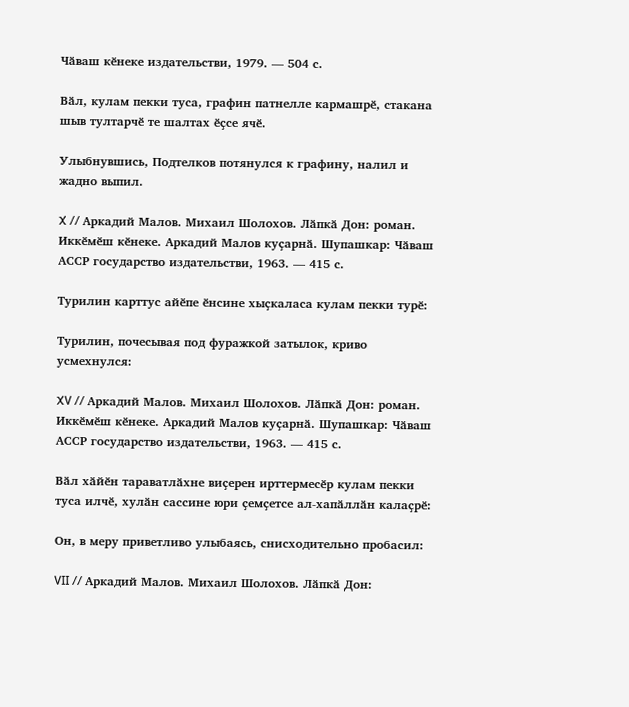Чӑваш кӗнеке издательстви, 1979. — 504 с.

Вӑл, кулам пекки туса, графин патнелле кармашрӗ, стакана шыв тултарчӗ те шалтах ӗҫсе ячӗ.

Улыбнувшись, Подтелков потянулся к графину, налил и жадно выпил.

X // Аркадий Малов. Михаил Шолохов. Лӑпкӑ Дон: роман. Иккӗмӗш кӗнеке. Аркадий Малов куҫарнӑ. Шупашкар: Чӑваш АССР государство издательстви, 1963. — 415 с.

Турилин карттус айӗпе ӗнсине хыҫкаласа кулам пекки турӗ:

Турилин, почесывая под фуражкой затылок, криво усмехнулся:

XV // Аркадий Малов. Михаил Шолохов. Лӑпкӑ Дон: роман. Иккӗмӗш кӗнеке. Аркадий Малов куҫарнӑ. Шупашкар: Чӑваш АССР государство издательстви, 1963. — 415 с.

Вӑл хӑйӗн тараватлӑхне виҫерен ирттермесӗр кулам пекки туса илчӗ, хулӑн сассине юри ҫемҫетсе ал-хапӑллӑн калаҫрӗ:

Он, в меру приветливо улыбаясь, снисходительно пробасил:

VII // Аркадий Малов. Михаил Шолохов. Лӑпкӑ Дон: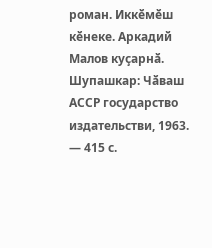роман. Иккӗмӗш кӗнеке. Аркадий Малов куҫарнӑ. Шупашкар: Чӑваш АССР государство издательстви, 1963. — 415 с.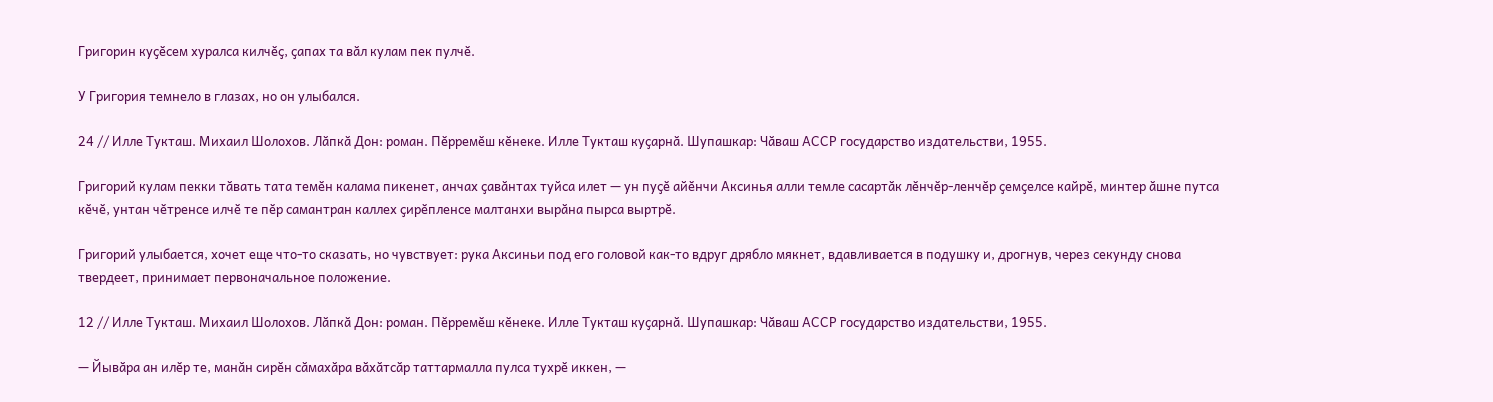Григорин куҫӗсем хуралса килчӗҫ, ҫапах та вӑл кулам пек пулчӗ.

У Григория темнело в глазах, но он улыбался.

24 // Илле Тукташ. Михаил Шолохов. Лӑпкӑ Дон: роман. Пӗрремӗш кӗнеке. Илле Тукташ куҫарнӑ. Шупашкар: Чӑваш АССР государство издательстви, 1955.

Григорий кулам пекки тӑвать тата темӗн калама пикенет, анчах ҫавӑнтах туйса илет — ун пуҫӗ айӗнчи Аксинья алли темле сасартӑк лӗнчӗр-ленчӗр ҫемҫелсе кайрӗ, минтер ӑшне путса кӗчӗ, унтан чӗтренсе илчӗ те пӗр самантран каллех ҫирӗпленсе малтанхи вырӑна пырса выртрӗ.

Григорий улыбается, хочет еще что-то сказать, но чувствует: рука Аксиньи под его головой как-то вдруг дрябло мякнет, вдавливается в подушку и, дрогнув, через секунду снова твердеет, принимает первоначальное положение.

12 // Илле Тукташ. Михаил Шолохов. Лӑпкӑ Дон: роман. Пӗрремӗш кӗнеке. Илле Тукташ куҫарнӑ. Шупашкар: Чӑваш АССР государство издательстви, 1955.

— Йывӑра ан илӗр те, манӑн сирӗн сӑмахӑра вӑхӑтсӑр таттармалла пулса тухрӗ иккен, —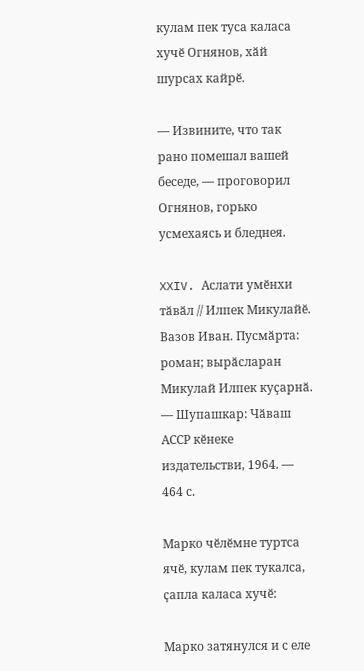кулам пек туса каласа хучӗ Огнянов, хӑй шурсах кайрӗ.

— Извините, что так рано помешал вашей беседе, — проговорил Огнянов, горько усмехаясь и бледнея.

XXIV. Аслати умӗнхи тӑвӑл // Илпек Микулайӗ. Вазов Иван. Пусмӑрта: роман; вырӑсларан Микулай Илпек куҫарнӑ. — Шупашкар: Чӑваш АССР кӗнеке издательстви, 1964. — 464 с.

Марко чӗлӗмне туртса ячӗ, кулам пек тукалса, ҫапла каласа хучӗ:

Марко затянулся и с еле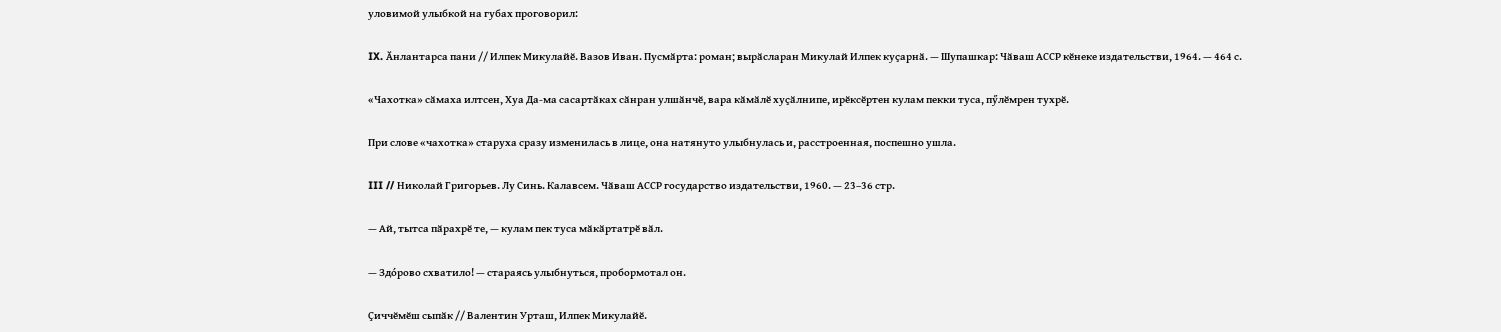уловимой улыбкой на губах проговорил:

IX. Ӑнлантарса пани // Илпек Микулайӗ. Вазов Иван. Пусмӑрта: роман; вырӑсларан Микулай Илпек куҫарнӑ. — Шупашкар: Чӑваш АССР кӗнеке издательстви, 1964. — 464 с.

«Чахотка» сӑмаха илтсен, Хуа Да-ма сасартӑках сӑнран улшӑнчӗ, вара кӑмӑлӗ хуҫӑлнипе, ирӗксӗртен кулам пекки туса, пӳлӗмрен тухрӗ.

При слове «чахотка» старуха сразу изменилась в лице, она натянуто улыбнулась и, расстроенная, поспешно ушла.

III // Николай Григорьев. Лу Синь. Калавсем. Чӑваш АССР государство издательстви, 1960. — 23–36 стр.

— Ай, тытса пӑрахрӗ те, — кулам пек туса мӑкӑртатрӗ вӑл.

— Здóрово схватило! — стараясь улыбнуться, пробормотал он.

Ҫиччӗмӗш сыпӑк // Валентин Урташ, Илпек Микулайӗ.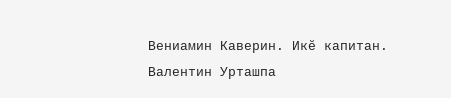Вениамин Каверин. Икӗ капитан. Валентин Урташпа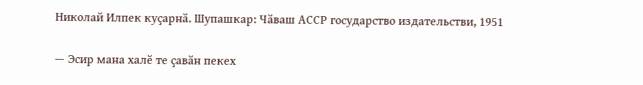Николай Илпек куҫарнӑ. Шупашкар: Чӑваш АССР государство издательстви, 1951

— Эсир мана халӗ те ҫавӑн пекех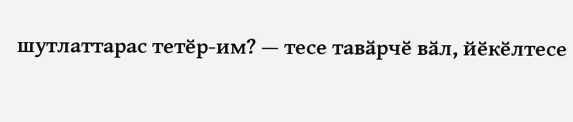шутлаттарас тетӗр-им? — тесе тавӑрчӗ вӑл, йӗкӗлтесе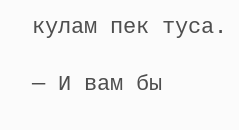кулам пек туса.

— И вам бы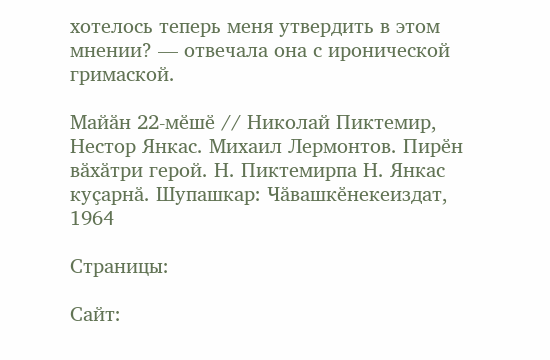хотелось теперь меня утвердить в этом мнении? — отвечала она с иронической гримаской.

Майӑн 22-мӗшӗ // Николай Пиктемир, Нестор Янкас. Михаил Лермонтов. Пирӗн вӑхӑтри герой. Н. Пиктемирпа Н. Янкас куҫарнӑ. Шупашкар: Чӑвашкӗнекеиздат, 1964

Страницы:

Сайт: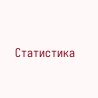Статистика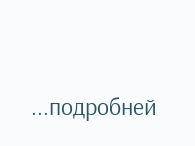...подробней